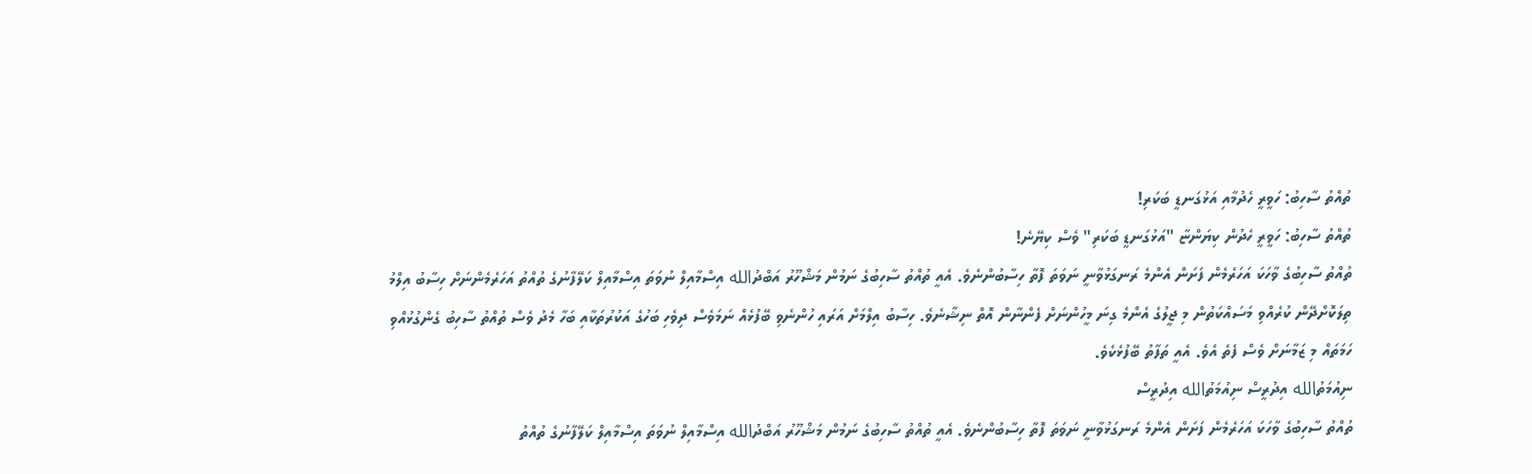ތުއްތު ސާހިބު: ހަވީރީ ހެދުމާއި އަޅުގަނޑީ ބަކަރި!
ތުއްތު ސާހިބު: ހަވީރީ ހެދުން ކިޔަންޏާ "އަޅުގަނޑީ ބަކަރި" ވެސް ކިޔޭނެ!
ތުއްތު ސާހިބުގެ ވާހަކަ އަހަރެމެން ފަށަން އެންމެ ރަނގަޅުވާނީ ނަވަތަ ފޮތާ ހިސާބުންނެވެ. އެއީ ތުއްތު ސާހިބުގެ ނަމުން މަޝްހޫރު އަބްދުالله އިސްމާއިލް ނުވަތަ އިސްމާއިލް ކަލޭފާނުގެ ތުއްތު އަހަރެމެންނަށް ހިސާބު އިލްމު ތިލަކޮށްދޭން ކުރެއްވި މަސައްކަތުން މި ޖީލުގެ އެންމެ ގިނަ މީހުންނަށް ފެންނާން އޮތް ނިޝާނެވެ. ހިސާބު އިލްމަށް އަރައި ހުންނެވި ބޭފުޅެއް ނަމަވެސް ދިވެހި ބަހުގެ އަކުރުތަކާއި ބަހާ މެދު ވެސް ތުއްތު ސާހިބު ގެންގުޅުއްވި ހަމަތައް މި ޒަމާނަށް ވެސް ފެތެ އެވެ. އެއީ ތަފާތު ބޭފުޅެކެވެ.
ނިއުމަތުالله އިދުރީސް ނިއުމަތުالله އިދުރީސް
ތުއްތު ސާހިބުގެ ވާހަކަ އަހަރެމެން ފަށަން އެންމެ ރަނގަޅުވާނީ ނަވަތަ ފޮތާ ހިސާބުންނެވެ. އެއީ ތުއްތު ސާހިބުގެ ނަމުން މަޝްހޫރު އަބްދުالله އިސްމާއިލް ނުވަތަ އިސްމާއިލް ކަލޭފާނުގެ ތުއްތު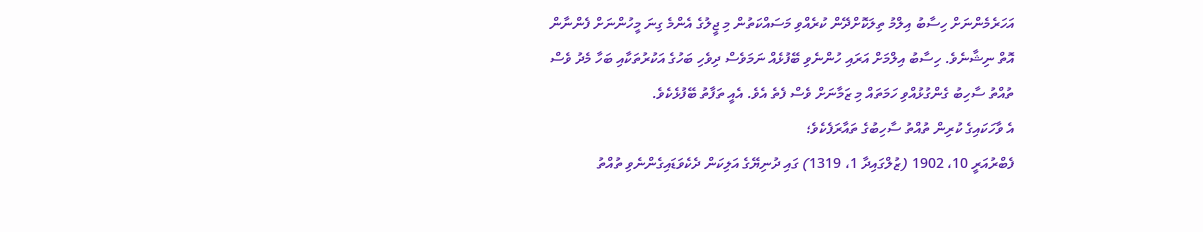އަހަރެމެންނަށް ހިސާބު އިލްމު ތިލަކޮށްދޭން ކުރެއްވި މަސައްކަތުން މި ޖީލުގެ އެންމެ ގިނަ މީހުންނަށް ފެންނާން އޮތް ނިޝާނެވެ. ހިސާބު އިލްމަށް އަރައި ހުންނެވި ބޭފުޅެއް ނަމަވެސް ދިވެހި ބަހުގެ އަކުރުތަކާއި ބަހާ މެދު ވެސް ތުއްތު ސާހިބު ގެންގުޅުއްވި ހަމަތައް މި ޒަމާނަށް ވެސް ފެތެ އެވެ. އެއީ ތަފާތު ބޭފުޅެކެވެ.
އެ ވާހަކައިގެ ކުރިން ތުއްތު ސާހިބުގެ ތައާރަފެކެވެ؛
ފެބްރުއަރީ 10، 1902 (ޒުލްގައިދާ 1، 1319) ގައި ދުނިޔޭގެ އަލިކަން ދެކެވަޑައިގެންނެވި ތުއްތު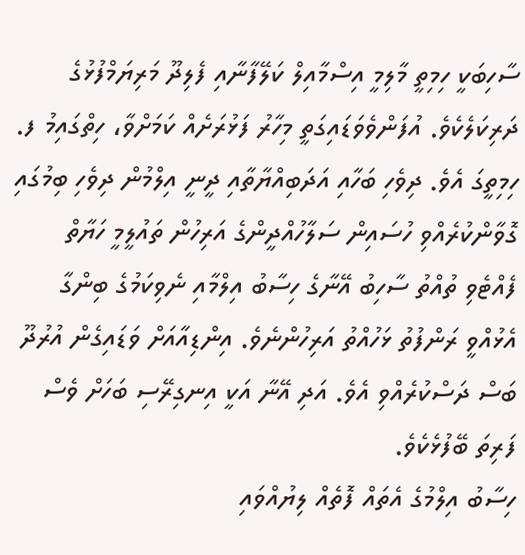ސާހިބަކީ ހިމިތީ މާލިމީ އިސްމާއިލް ކަލޭފާނާއި ފެލިދޫ މަރިޔަމްފުޅުގެ ދަރިކަލެކެވެ. އުފަންވެވަޑައިގަތީ މިހާރު ފަޅުރަށެއް ކަމަށްވާ، ހިތްގައިމު ފ. ހިމިތީގަ އެވެ. ދިވެހި ބަހާއި އަދަބިއްޔާތާއި ދީނީ އިލްމުން ދިވެހި ބިމުގައި ގޮވާންކުރެއްވި ހުސައިން ސަލާހުއްދީންގެ އަރިހުން ތައުލީމީ ހަޔާތް ފެއްޓެވި ތުއްތު ސާހިބު އޭނާގެ ހިސާބު އިލްމާއި ނެވިކަމުގެ ބިންގާ އެޅުއްވީ ރަންފުތު ޅަހުއްތު އަރިހުންނެވެ. އިންޑިއާއަށް ވަޑައިގެން އުރުދޫ ބަސް ދަސްކުރެއްވި އެވެ. އަދި އޭނާ އަކީ އިނގިރޭސި ބަހަށް ވެސް ފަރިތަ ބޭފުޅެކެވެ.
ހިސާބު އިލްމުގެ އެތައް ފޮތެއް ލިޔުއްވައި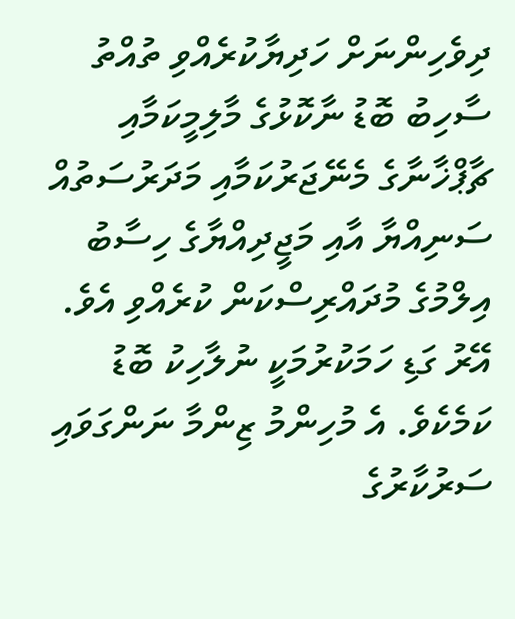ދިވެހިންނަށް ހަދިޔާކުރެއްވި ތުއްތު ސާހިބު ބޮޑު ނާކޮޅުގެ މާލިމީކަމާއި ޗާޕްޚާނާގެ މެނޭޖަރުކަމާއި މަދަރުސަތުއް ސަނިއްޔާ އާއި މަޖީދިއްޔާގެ ހިސާބު އިލްމުގެ މުދައްރިސްކަން ކުރެއްވި އެވެ. އޭރު ގަޑި ހަމަކުރުމަކީ ނުލާހިކު ބޮޑު ކަމެކެވެ. އެ މުހިންމު ޒިންމާ ނަންގަވައި ސަރުކާރުގެ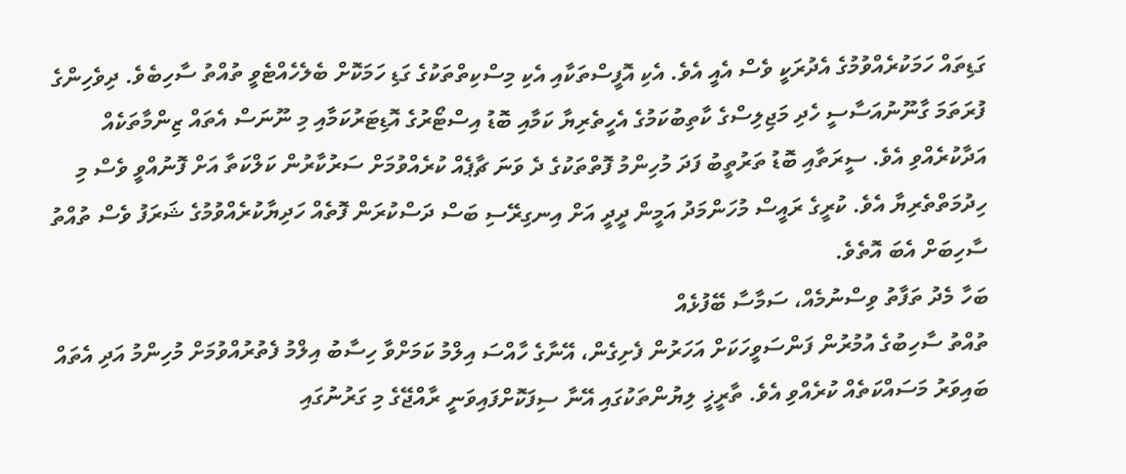ގަޑިތައް ހަމަކުރެއްވުމުގެ އެދުރަކީ ވެސް އެއީ އެވެ. އެކި އޮފީސްތަކާއި އެކި މިސްކިތްތަކުގެ ގަޑި ހަމަކޮށް ބެލެހެއްޓެވީ ތުއްތު ސާހިބެވެ. ދިވެހިންގެ ފުރަތަމަ ގާނޫނުއަސާސީ ހެދި މަޖިލިސްގެ ކާތިބުކަމުގެ އެހީތެރިޔާ ކަމާއި ބޮޑު އިސްޓޯރުގެ އޮޑިޓަރުކަމާއި މި ނޫނަސް އެތައް ޒިންމާތަކެއް އަދާކުރެއްވި އެވެ. ސީރަތާއި ބޮޑު ތަރުތީބު ފަދަ މުހިންމު ފޮތްތަކުގެ ދެ ވަނަ ޗާޕެއް ކުރެއްވުމަށް ސަރުކާރުން ކަލްކަތާ އަށް ފޮނުއްވީ ވެސް މި ހިދުމަތްތެރިޔާ އެވެ. ކުރީގެ ރައީސް މުހަންމަދު އަމީން ދީދީ އަށް އިނގިރޭސި ބަސް ދަސްކުރަން ފޮތެއް ހަދިޔާކުރެއްވުމުގެ ޝަރަފު ވެސް ތުއްތު ސާހިބަށް އެބަ އޮތެވެ.
ބަހާ މެދު ތަފާތު ވިސްނުމެއް، ސަމާސާ ބޭފުޅެއް
ތުއްތު ސާހިބުގެ އުމުރުން ފަންސަވީހަކަށް އަހަރުން ފެށިގެން، އޭނާގެ ހާއްސަ އިލްމު ކަމަށްވާ ހިސާބު އިލްމު ފެތުރުއްވުމަށް މުހިންމު އަދި އެތައް ބައިވަރު މަސައްކަތެއް ކުރެއްވި އެވެ. ތާރީޚީ ލިޔުންތަކުގައި އޭނާ ސިފަކޮށްފައިވަނީ ރާއްޖޭގެ މި ގަރުނުގައި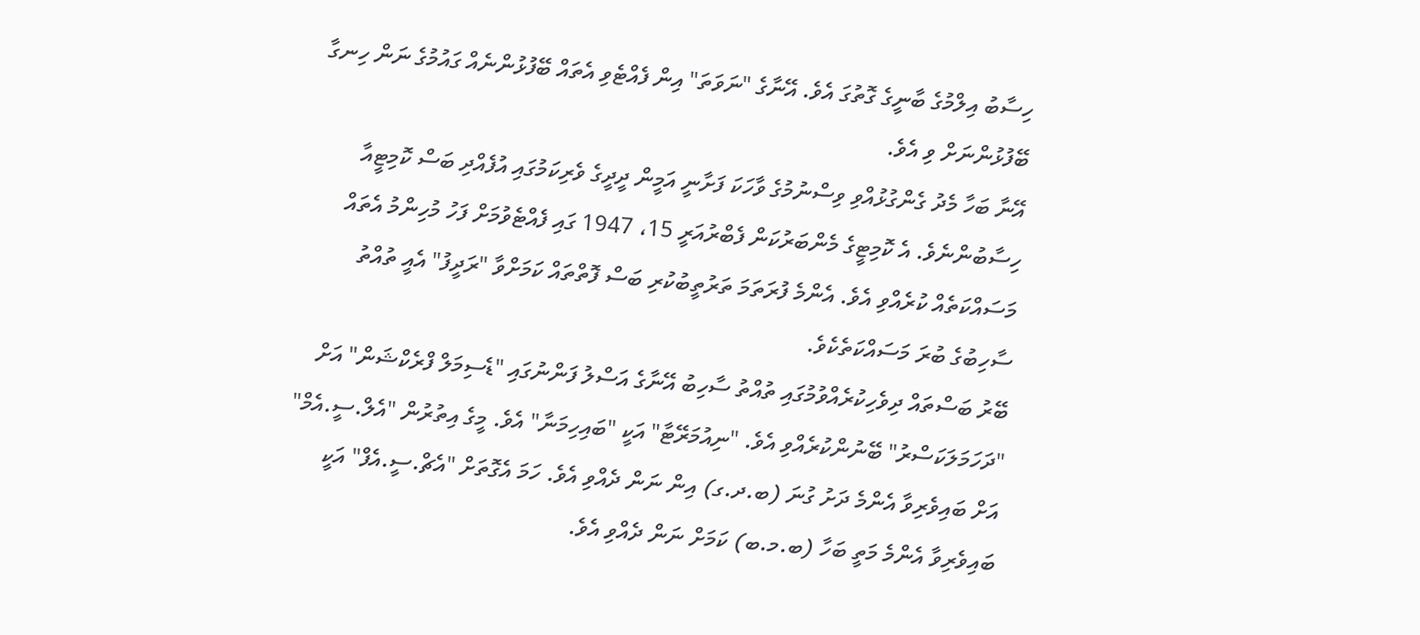ހިސާބު އިލްމުގެ ބާނީގެ ގޮތުގަ އެވެ. އޭނާގެ "ނަވަތަ" އިން ފެއްޓެވި އެތައް ބޭފުޅުންނެއް ގައުމުގެ ނަން ހިނގާ ބޭފުޅުންނަށް ވި އެވެ.
އޭނާ ބަހާ މެދު ގެންގުޅުއްވި ވިސްނުމުގެ ވާހަކަ ފަށާނީ އަމީން ދީދީގެ ވެރިކަމުގައި އުފެއްދި ބަސް ކޮމިޓީއާ ހިސާބުންނެވެ. އެ ކޮމިޓީގެ މެންބަރުކަން ފެބްރުއަރީ 15، 1947 ގައި ފެއްޓެވުމަށް ފަހު މުހިންމު އެތައް މަސައްކަތެއް ކުރެއްވި އެވެ. އެންމެ ފުރަތަމަ ތަރުތީބުކުރި ބަސް ފޮތްތައް ކަމަށްވާ "ރަދީފު" އެއީ ތުއްތު ސާހިބުގެ ބުރަ މަސައްކަތެކެވެ.
ބޭރު ބަސްތައް ދިވެހިކުރެއްވުމުގައި ތުއްތު ސާހިބު އޭނާގެ އަސްލު ފަންނުގައި "ޑެސިމަލް ފްރެކްޝަން" އަށް "ދަހަމަލަކަސްރު" ބޭނުންކުރެއްވި އެވެ. "ނިއުމަރޭޓާ" އަކީ "ބައިހިމަނާ" އެވެ. މީގެ އިތުރުން "އެލް.ސީ.އެމް" އަށް ބައިވެރިވާ އެންމެ ދަށު ގުނަ (ބ.ދ.ގ) އިން ނަން ދެއްވި އެވެ. ހަމަ އެގޮތަށް "އެޗް.ސީ.އެފް" އަކީ ބައިވެރިވާ އެންމެ މަތީ ބަހާ (ބ.މ.ބ) ކަމަށް ނަން ދެއްވި އެވެ.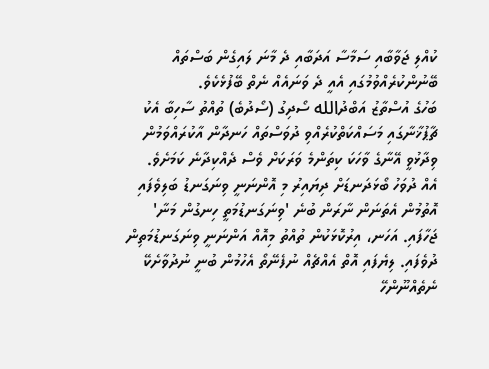ކުއްލި ޖަވާބާއި ސަމާސާ އަދަބާއި ދެ މާނަ ލައިގެން ބަސްތައް ބޭނުންކުރެއްވުމުގައި އެއީ ދެ ވަނައެއް ނެތް ބޭފުޅެކެވެ.
ބަހުގެ އުސްތާޒު އަބްދުالله ސޯދިގު (ސޯދުބެ) ތުއްތު ސާހިބާ އެކު ޗާޕުޚާނާގައި މަސައްކަތްކުރެއްވި ދުވަސްތައް ހަނދާން އާކުރައްވަމުން ވިދާޅުވީ އޭނާގެ ވާހަކަ ކިތަންމެ ވަރަކަށް ވެސް ދެއްކިދާނެ ކަމަށެވެ.
އެއް ދުވަހު ބޯޅަދަނޑަށް ދިޔައިރު މި އޮންނަނީ ވިނަގަނޑު ބަލިވެފައި އޮތުމުން އެތަނަން ނާރަން ބުނެ 'ވިނަގަނޑުމަތީ ހިނގުން މަނާ' ޖަހާފައި. އަހަނ، އިރުކޮޅަކުން ތުއްތު މިއޮއް އަންނަނީ ވިނަގަނޑުމަތިން ދުވެފައި. ލިޔެފައި އޮތް އެއްޗެއް ނުފެނޭތޯ އެހުމުން ބުނީ ނުދުވާށެކޭ ނެތެއްނޫންހޭ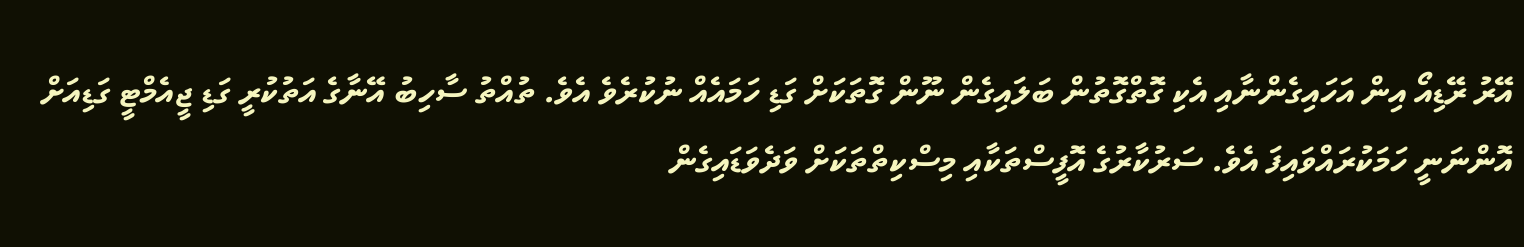އޭރު ރޭޑިއޯ އިން އަހައިގެންނާއި އެކި ގޮތްގޮތުން ބަލައިގެން ނޫން ގޮތަކަށް ގަޑި ހަމައެއް ނުކުރެވެ އެވެ. ތުއްތު ސާހިބު އޭނާގެ އަތުކުރީ ގަޑި ޖީއެމްޓީ ގަޑިއަށް އޮންނަނީ ހަމަކުރައްވައިފަ އެވެ. ސަރުކާރުގެ އޮފީސްތަކާއި މިސްކިތްތަކަށް ވަދެވަޑައިގެން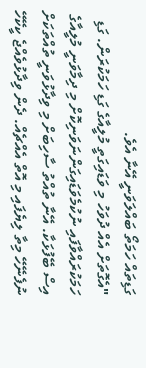ގަޑިތައް ހަމަތޯ ބައްލަވަނީ އޭނާ އެވެ.
"އެގޮތަށް އެއް ދުވަހު މި ވަޑައިގަތީ މުލީއާގެ ގަޑި ހަމަކުރަން. ގަޑި ހަމަކުރައްވާފައި ނުކުމެވަޑައިގަންނަވަނިކޮށް މި ދިމާވަނީ މުލީއާގެ އިސް ބޭފުޅަކާ. އޭނާ ތުއްތު ސާހިބަށް މި ވިދާޅުވަނީ ތުއްތަކަށް ނުފެނޭހޭ މިތާ ލިޔެފައި މި އޮތް އެއްޗެއް. ދެން ވިދާޅުވެއްޖެ ކީކޭހޭ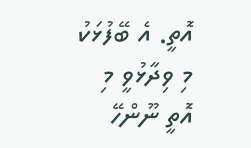އޮތީ. އެ ބޭފުޅަކު މި ވިދާޅުވީ މި އޮތީ ނޫންހޭ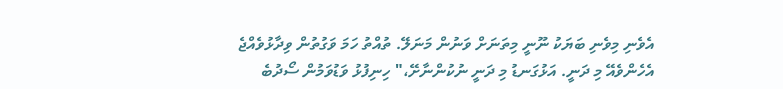އެވެނި މިވެނި ބަޔަކު ނޫނީ މިތަނަށް ވަނުން މަނަލޭ. ތުއްތު ހަމަ ވަގުތުން ވިދާޅުވެއްޖެ އެހެންވެއޭ މި ދަނީ. އަޅުގަނޑު މި ދަނީ ނުކުންނާށޭ،" ހިނިފުޅު ވަޑުވަމުން ސޯދުބެ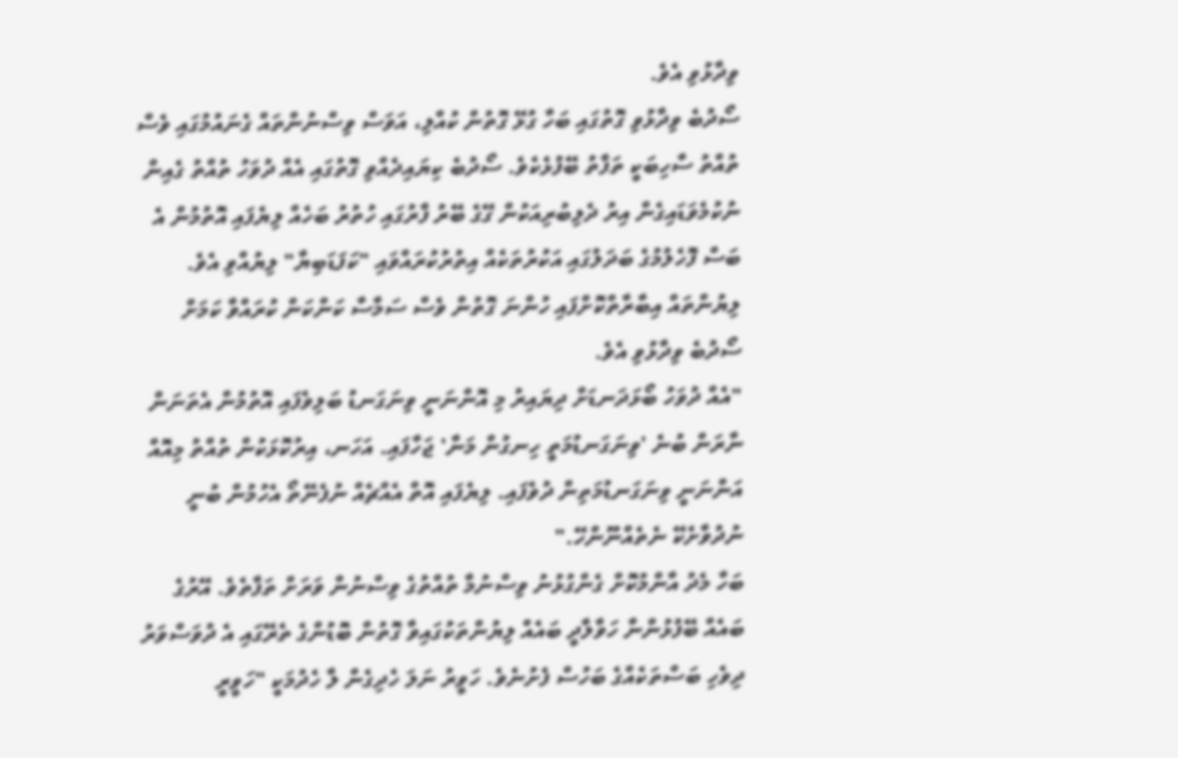ވިދާޅުވި އެވެ.
ސޯދުބެ ވިދާޅުވި ގޮތުގައި ބަހާ ގުޅޭ ގޮތުން ކުއްލި، އަވަސް ވިސްނުންތައް ގެނައުމުގައި ވެސް ތުއްތު ސާހިބަކީ ތަފާތު ބޭފުޅެކެވެ. ސޯދުބެ ކިޔައިދެއްވި ގޮތުގައި އެއް ދުވަހު ތުއްތު ގެއިން ނުކުމެވަޑައިގެން އިރު ދެލިބުރިއަކުން ގޭގެ ބޭރު ފާރުގައި ހުތުރު ބަހެއް ލިޔެފައި އޮތުމުން އެ ބަސް ފޮހެލުމުގެ ބަދަލުގައި އަކުރުތަކެއް އިތުރުކުރައްވައި "ކަފަޑަބިޔާ" ލިޔުއްވި އެވެ.
ލިޔުންތައް އިބާރާތްކޮށްފައި ހުންނަ ގޮތުން ވެސް ސަމާސާ ކަންކަން ކުރައްވާ ކަމަށް ސޯދުބެ ވިދާޅުވި އެވެ.
"އެއް ދުވަހު ބޯޅަދަނޑަށް ދިޔައިރު މި އޮންނަނީ ވިނަގަނޑު ބަލިވެފައި އޮތުމުން އެތަނަން ނާރަން ބުނެ 'ވިނަގަނޑުމަތީ ހިނގުން މަނާ' ޖަހާފައި. އަހަނ، އިރުކޮޅަކުން ތުއްތު މިއޮއް އަންނަނީ ވިނަގަނޑުމަތިން ދުވެފައި. ލިޔެފައި އޮތް އެއްޗެއް ނުފެނޭތޯ އެހުމުން ބުނީ ނުދުވާށެކޭ ނެތެއްނޫންހޭ."
ބަހާ މެދު އާންމުކޮށް ގެންގުޅުނު ވިސްނުމާ ތުއްތުގެ ވިސްނުން ވަރަށް ތަފާތެވެ. އޭރުގެ ބައެއް ބޭފުޅުންނާ ހަވާލާދީ ބައެއް ލިޔުންތަކުގައިވާ ގޮތުން ބޮޑުންގެ ތެރޭގައި އެ ދުވަސްވަރު ދިވެހި ބަސްތަކެއްގެ ބަހުސް ފެށުނެވެ. ހަވީރު ނަލަ ހެދިގެން ލާ ހެދުމަކީ "ހަވީރީ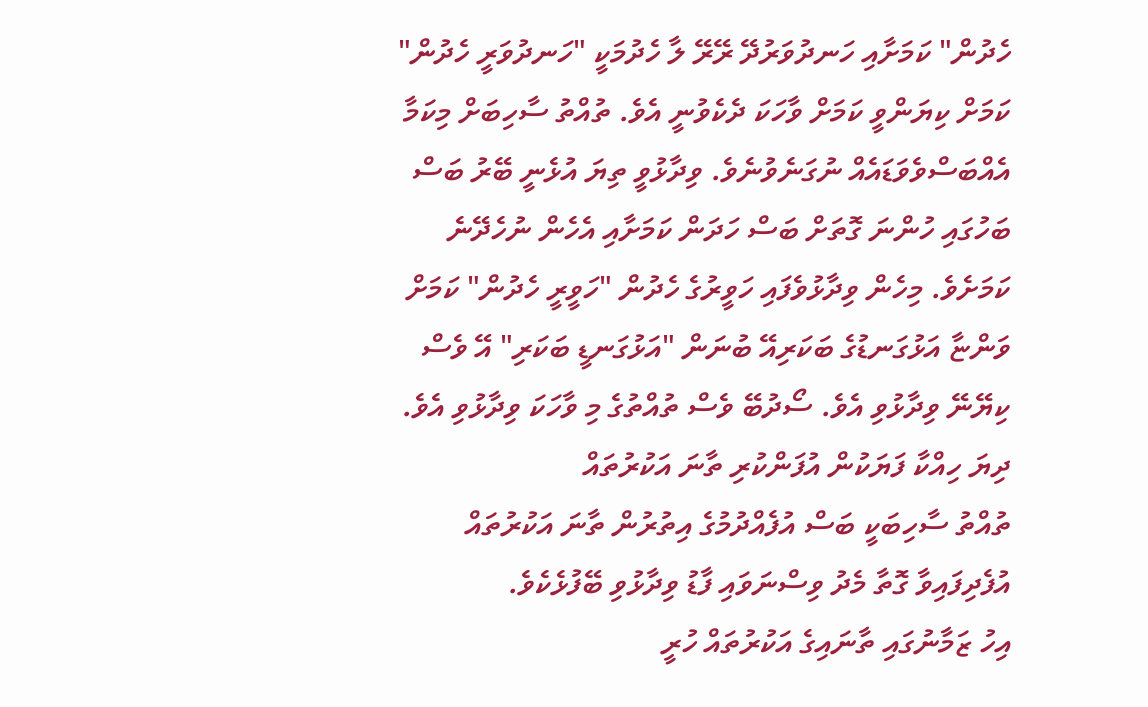ހެދުން" ކަމަށާއި ހަނދުވަރުދޭ ރޭރޭ ލާ ހެދުމަކީ "ހަނދުވަރީ ހެދުން" ކަމަށް ކިޔަންވީ ކަމަށް ވާހަކަ ދެކެވުނީ އެވެ. ތުއްތު ސާހިބަށް މިކަމާ އެއްބަސްވެވަޑައެއް ނުގަނެވުނެވެ. ވިދާޅުވީ ތިޔަ އުޅެނީ ބޭރު ބަސް ބަހުގައި ހުންނަ ގޮތަށް ބަސް ހަދަން ކަމަށާއި އެހެން ނުހެދޭނެ ކަމަށެވެ. މިހެން ވިދާޅުވެފައި ހަވީރުގެ ހެދުން "ހަވީރީ ހެދުން" ކަމަށް ވަންޏާ އަޅުގަނޑުގެ ބަކަރިއޭ ބުނަން "އަޅުގަނޑީ ބަކަރި" އޭ ވެސް ކިޔޭނޭ ވިދާޅުވި އެވެ. ސޯދުބޭ ވެސް ތުއްތުގެ މި ވާހަކަ ވިދާޅުވި އެވެ.
ދިޔަ ހިއްކާ ފަޔަކުން އުފަންކުރި ތާނަ އަކުރުތައް
ތުއްތު ސާހިބަކީ ބަސް އުފެއްދުމުގެ އިތުރުން ތާނަ އަކުރުތައް އުފެދިފައިވާ ގޮތާ މެދު ވިސްނަވައި ފާޑު ވިދާޅުވި ބޭފުޅެކެވެ.
އިހު ޒަމާނުގައި ތާނައިގެ އަކުރުތައް ހުރީ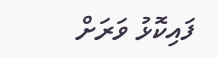ފައިކޮޅު ވަރަށް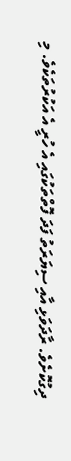ދިގުކޮށެވެ. ރާދަވަޅި އާއި ސިޔަރަތު ފަދަ ފޮތްތަކުގައި އެ ހުރީ އެ އަކުރުތަކެވެ. މި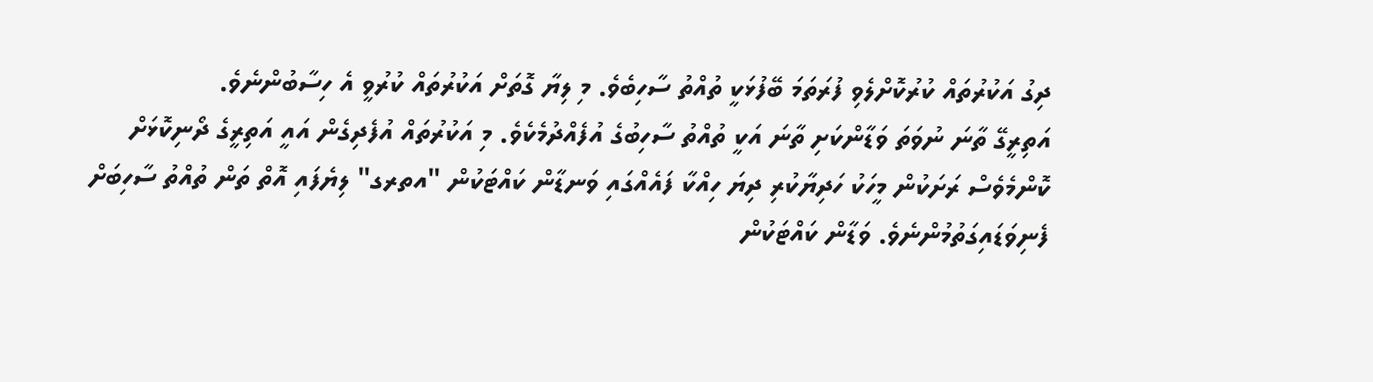ދިގު އަކުރުތައް ކުރުކޮށްލެވި ފުރަތަމަ ބޭފުޅަކީ ތުއްތު ސާހިބެވެ. މި ލިޔާ ގޮތަށް އަކުރުތައް ކުރުވީ އެ ހިސާބުންނެވެ.
އަތިރީގޭ ތާނަ ނުވަތަ ވަޑާންކަށި ތާނަ އަކީ ތުއްތު ސާހިބުގެ އުފެއްދުމެކެވެ. މި އަކުރުތައް އުފެދިގެން އައީ އަތިރީގެ ދޯނިކޮޅަށް ކޮންމެވެސް ރަށަކުން މީހަކު ހަދިޔާކުރި ދިޔަ ހިއްކާ ފައެއްގައި ވަނޑާން ކައްޓަކުން "އތރގ" ލިޔެފައި އޮތް ތަން ތުއްތު ސާހިބަށް ފެނިވަޑައިގަތުމުންނެވެ. ވަޑާން ކައްޓަކުން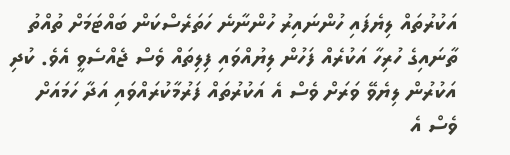އަކުރުތައް ލިޔެފައި ހުންނައިރު ހުންނާނެ ހަތަރެސްކަން ބައްޓަމަށް ތުއްތު ތާނައިގެ ހުރިހާ އަކުރެއް ފަހުން ލިޔުއްވައި ފިލިތައް ވެސް ޖެއްސެވީ އެވެ. ކުދި އަކުރުން ލިޔެވޭ ވަރަށް ވެސް އެ އަކުރުތައް ފަރުމާކުރައްވައި އަދާ ހަމައަށް ވެސް އެ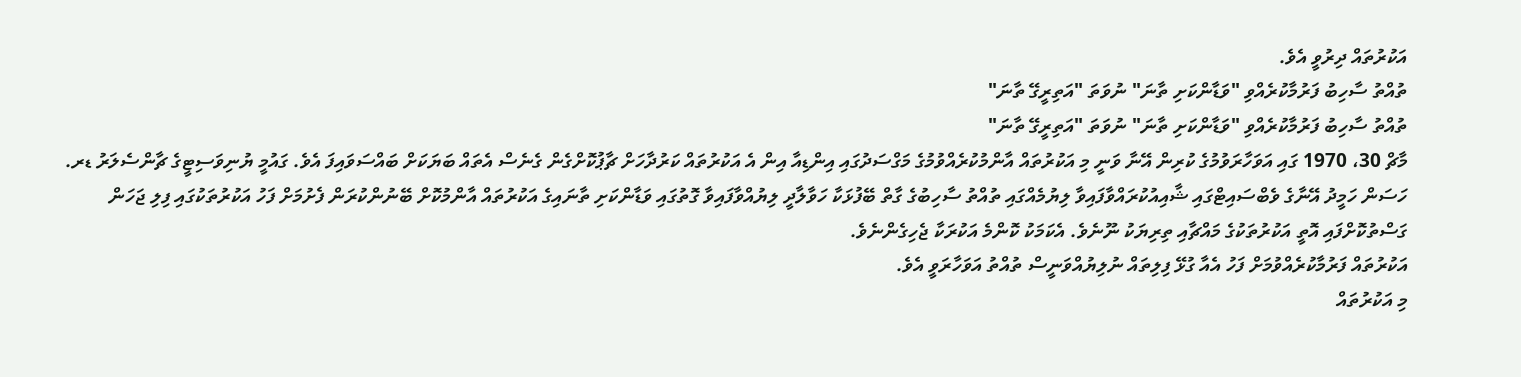އަކުރުތައް ދިރުވީ އެވެ.
ތުއްތު ސާހިބު ފަރުމާކުރެއްވި "ވަޑާންކަށި ތާނަ" ނުވަތަ "އަތިރީގޭ ތާނަ"
ތުއްތު ސާހިބު ފަރުމާކުރެއްވި "ވަޑާންކަށި ތާނަ" ނުވަތަ "އަތިރީގޭ ތާނަ"
މާޗް 30، 1970 ގައި އަވަހާރަވުމުގެ ކުރިން އޭނާ ވަނީ މި އަކުރުތައް އާންމުކުރެއްވުމުގެ މަގްސަދުގައި އިންޑިއާ އިން އެ އަކުރުތައް ކަރުދާހަށް ޗާޕުކޮށްގެން ގެނެސް އެތައް ބަޔަކަށް ބައްސަވައިފަ އެވެ. ގައުމީ ޔުނިވަސިޓީގެ ޗާންސެލަރު ޑރ. ހަސަން ހަމީދު އޭނާގެ ވެބްސައިޓްގައި ޝާއިއުކުރައްވާފައިވާ ލިޔުމެއްގައި ތުއްތު ސާހިބުގެ ގާތް ބޭފުޅަކާ ހަވާލާދީ ލިޔުއްވާފައިވާ ގޮތުގައި ވަޑާންކަށި ތާނައިގެ އަކުރުތައް އާންމުކޮށް ބޭނުންކުރަން ފެށުމަށް ފަހު އަކުރުތަކުގައި ފިލި ޖަހަން ގަސްތުކޮށްފައި އޮތީ އަކުރުތަކުގެ މައްޗާއި ތިރިޔަކު ނޫނެވެ. އެކަމަކު ކޮންމެ އަކުރަކާ ޖެހިގެންނެވެ.
އަކުރުތައް ފަރުމާކުރެއްވުމަށް ފަހު އެއާ ގުޅޭ ފިލިތައް ނުލިޔުއްވަނީސް ތުއްތު އަވަހާރަވީ އެވެ.
މި އަކުރުތައް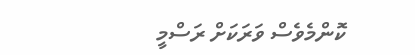ކޮންމެވެސް ވަރަކަށް ރަސްމީ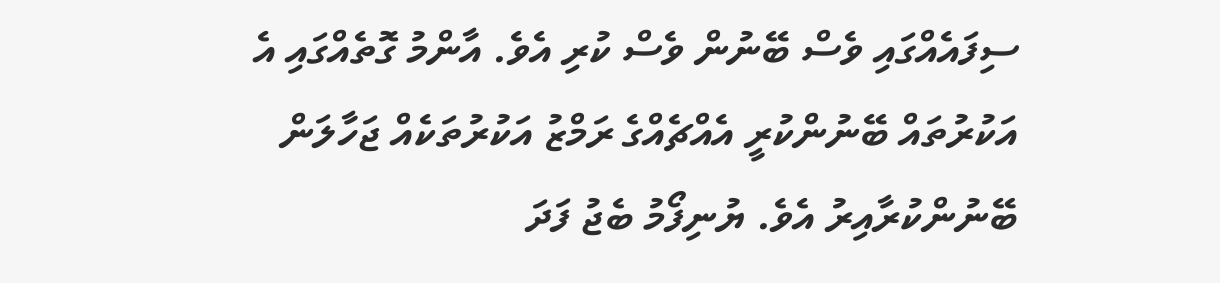ސިފައެއްގައި ވެސް ބޭނުން ވެސް ކުރި އެވެ. އާންމު ގޮތެއްގައި އެ އަކުރުތައް ބޭނުންކުރީ އެއްޗެއްގެ ރަމްޒު އަކުރުތަކެއް ޖަހާލަން ބޭނުންކުރާއިރު އެވެ. ޔުނިފޯމު ބެޖު ފަދަ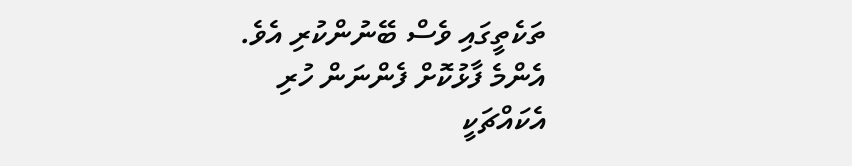ތަކެތީގައި ވެސް ބޭނުންކުރި އެވެ. އެންމެ ފާޅުކޮށް ފެންނަން ހުރި އެކައްޗަކީ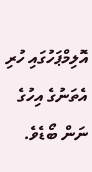އޮލިމްޕަހުގައި ހުރި އެތަނުގެ އިހުގެ ނަން ބޯޑެވެ.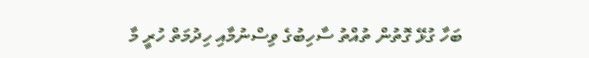ބަހާ ގުޅޭ ގޮތުން ތުއްތު ސާހިބުގެ ވިސްނުމާއި ހިދުމަތް ހުރީ މާ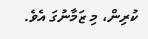ކުރިން، މި ޒަމާނުގަ އެވެ.